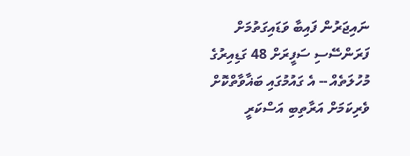ނައިޖަރުން ފައިބާ ވަޑައިގަތުމަށް ފަރަންސޭސި ސަފީރަށް 48 ގަޑިއިރުގެ މުހުލަތެއް -- އެ ގައުމުގައި ބަޣާވާތްކޮށް ވެރިކަމަށް އަރާތިބި އަސްކަރީ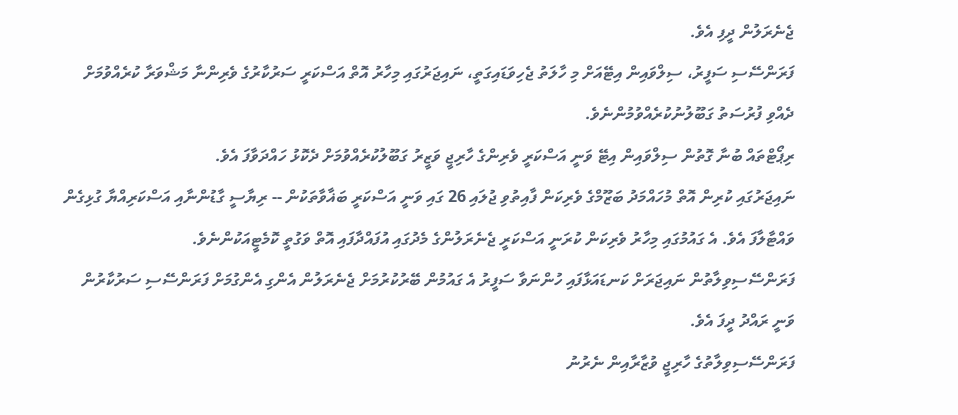ޖެނެރަލުން ދީފި އެވެ.
ފަރަންސޭސި ސަފީރު، ސިލްވައިން އިޓޭއަށް މި ހާލަތު ޖެހިވަޑައިގަތީ، ނައިޖަރުގައި މިހާރު އޮތް އަސްކަރީ ސަރުކާރުގެ ވެރިންނާ މަޝްވަރާ ކުރެއްވުމަށް ދެއްވި ފުރުސަތު ގަބޫލުނުކުރެއްވުމުންނެވެ.
ރިޕޯޓްތައް ބުނާ ގޮތުން ސިލްވައިން އިޓޭ ވަނީ އަސްކަރީ ވެރިންގެ ހާރިޖީ ވަޒީރު ގަބޫލުކުރެއްވުމަށް ދެކޮޅު ހައްދަވާފަ އެވެ.
ނައިޖަރުގައި ކުރިން އޮތް މުހައްމަދު ބަޒޫމްގެ ވެރިކަން ފާއިތުވި ޖުލައި 26 ގައި ވަނީ އަސްކަރީ ބަޣާވާތަކުން -- ރިޔާސީ ގާޑުންނާއި އަސްކަރިއްޔާ ގުޅިގެން ވައްޓާލާފަ އެވެ. އެ ގައުމުގައި މިހާރު ވެރިކަން ކުރަނީ އަސްކަރީ ޖެނެރަލުންގެ މެދުގައި އުފައްދާފައި އޮތް ވަގުތީ ކޮމެޓީއަކުންނެވެ.
ފަރަންސޭސިވިލާތުން ނައިޖަރަށް ކަނޑައަޅާފައި ހުންނަވާ ސަފީރު އެ ގައުމުން ބޭރުކުރުމަށް ޖެނެރަލުން އެންގި އެންގުމަށް ފަރަންސޭސި ސަރުކާރުން ވަނީ ރައްދު ދީފަ އެވެ.
ފަރަންސޭސިވިލާތުގެ ހާރިޖީ ވުޒާރާއިން ނެރުނު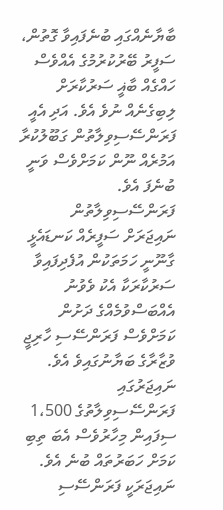ބާޔާނެއްގައި ބުނެފައިވާ ގޮތުން، ސަފީރު ބޭރުކުރުމުގެ އެއްވެސް ހައްގެއް ބާޣީ ސަރުކާރަށް ލިބިގެނެއް ނުވެ އެވެ. އަދި އެއީ ފަރަންސޭސިވިލާތުން ގަބޫލުކުރާ އަމުރެއް ނޫން ކަމަށްވެސް ވަނީ ބުނެފަ އެވެ.
ފަރަންސޭސިވިލާތުން ނައިޖަރަށް ސަފީރެއް ކަނޑައެޅީ ގާނޫނީ ހަމަތަކުން އުފެދިފައިވާ ސަރުކާރަކާ އެކު ވެވުނު އެއްބަސްވުމެއްގެ ދަށުން ކަމަށްވެސް ފަރަންސޭސި ހާރިޖީ ވުޒާރާގެ ބަޔާނުގައިވެ އެވެ.
ނައިޖަރުގައި ފަރަންސޭސިވިލާތުގެ 1،500 ސިފައިން މިހާރުވެސް އެބަ ތިބި ކަމަށް ހަބަރުތައް ބުނެ އެވެ.
ނައިޖަރަކީ ފަރަންސޭސި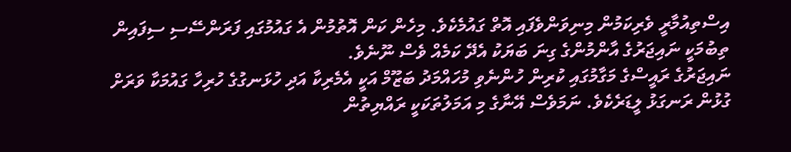އިސްތިއުމާރީ ވެރިކަމުން މިނިވަންވެފައި އޮތް ގައުމެކެވެ. މިހެން ކަން އޮތުމުން އެ ގައުމުގައި ފަރަންސޭސި ސިފައިން ތިބުމަކީ ނައިޖަރުގެ އާންމުންގެ ގިނަ ބަޔަކު އެދޭ ކަމެއް ވެސް ނޫނެވެ.
ނައިޖަރުގެ ރައީސްގެ މަގާމުގައި ކުރިން ހުންނެވި މުހައްމަދު ބަޒޫމް އަކީ އެމެރިކާ އަދި ހުޅަނގުގެ ހުރިހާ ގައުމަކާ ވަރަށް ގުޅުން ރަނގަޅު ލީޑަރެކެވެ. ނަމަވެސް އޭނާގެ މި އަމަލުތަކަކީ ރައްޔިތުން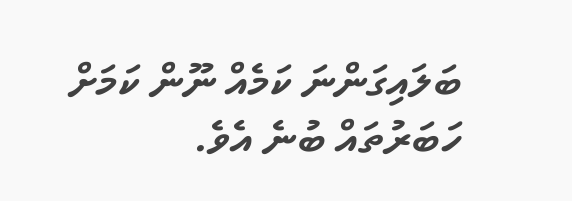ބަލައިގަންނަ ކަމެއް ނޫން ކަމަށް ހަބަރުތައް ބުނެ އެވެ.